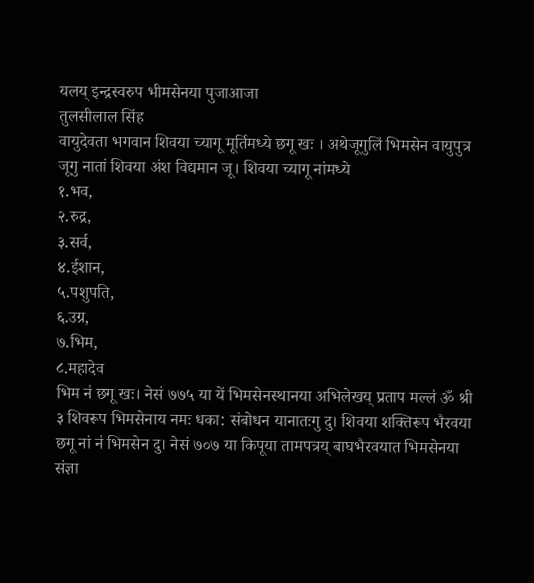यलय् इन्द्रस्वरुप भीमसेनया पुजाआजा
तुलसीलाल सिंह
वायुदेवता भगवान शिवया च्यागू मूर्तिमध्ये छगू खः । अथेजूगुलिं भिमसेन वायुपुत्र जूगु नातां शिवया अंश विद्यमान जू। शिवया च्यागू नांमध्ये
१.भव,
२.रुद्र,
३.सर्व,
४.ईशान,
५.पशुपति,
६.उग्र,
७.भिम,
८.महादेव
भिम न॑ छगू खः। नेसं ७७५ या यें भिमसेनस्थानया अभिलेखय् प्रताप मल्ल॑ ॐ श्री ३ शिवरूप भिमसेनाय नमः धका: संबोधन यानातःगु दु। शिवया शक्तिरूप भैरवया छगू नां न॑ भिमसेन दु। नेसं ७०७ या किपूया तामपत्रय् बाघभैरवयात भिमसेनया संज्ञा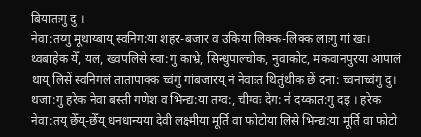बियातःगु दु ।
नेवा:तय्गु मूथाय्बाय् स्वनिग:या शहर-बजार व उकिया लिक्क-लिक्क लाःगु गां खः। थ्वबाहेक येँ, यल, ख्वपलिसे स्वा:गु काभ्रे, सिन्धुपाल्चोक, नुवाकोट, मकवानपुरया आपालं थाय् लिसें स्वनिगलं तातापाक्क च्वंगु गांबजारय् नं नेवाःत थितुंथीक छें दना: च्वनाच्वंगु दु। थजा:गु हरेक नेवा बस्ती गणेश व भिन्द्य:या तग्व:, चीग्वः देग: न॑ दय्कात:गु दइ । हरेक नेवा:तय् छेँय्-छेँय् धनधान्यया देवी लक्ष्मीया मूर्ति वा फोटोया लिसे भिन्द्य:या मूर्ति वा फोटो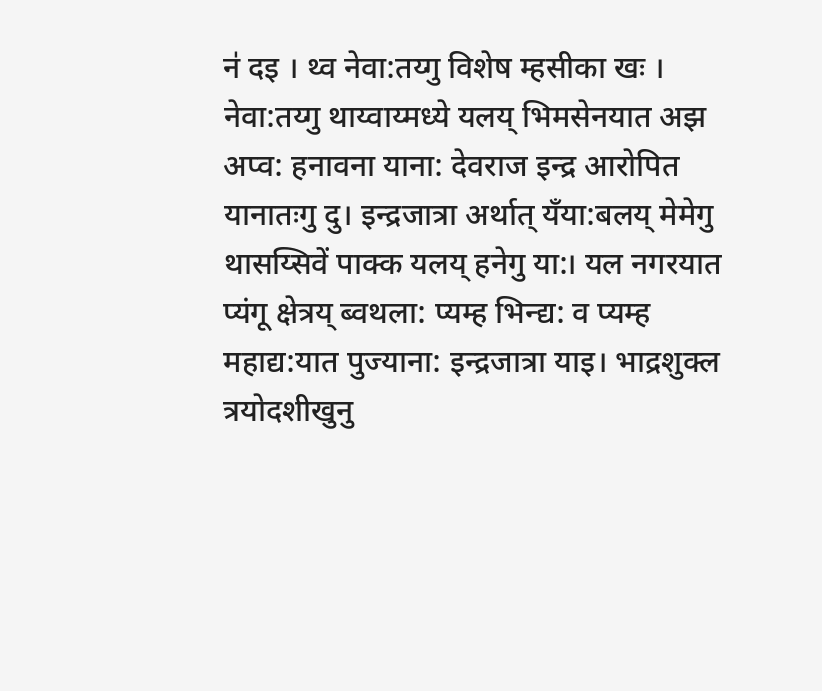न॑ दइ । थ्व नेवा:तय्गु विशेष म्हसीका खः ।
नेवा:तय्गु थाय्वाय्मध्ये यलय् भिमसेनयात अझ अप्व: हनावना याना: देवराज इन्द्र आरोपित यानातःगु दु। इन्द्रजात्रा अर्थात् यँया:बलय् मेमेगु थासय्सिवें पाक्क यलय् हनेगु या:। यल नगरयात प्यंगू क्षेत्रय् ब्वथला: प्यम्ह भिन्द्य: व प्यम्ह महाद्य:यात पुज्याना: इन्द्रजात्रा याइ। भाद्रशुक्ल त्रयोदशीखुनु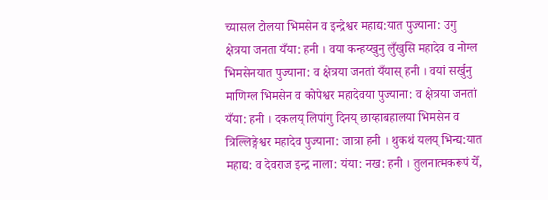च्यासल टोलया भिमसेन व इन्द्रेश्वर महाद्य:यात पुज्याना: उगु क्षेत्रया जनता यँया: हनी । वया कन्हय्खुनु लुँखुसि महादेव व नोग्ल भिमसेनयात पुज्याना: व क्षेत्रया जनतां यँयास् हनी । वयां सर्खुनु माणिग्ल भिमसेन व कोपेश्वर महादेवया पुज्याना: व क्षेत्रया जनतां यँया: हनी । दकलय् लिपांगु दिनय् छाय्हाबहालया भिमसेन व त्रिल्लिङ्गेश्वर महादेव पुज्याना: जात्रा हनी । थुकथं यलय् भिन्द्य:यात महाद्य: व देवराज इन्द्र नाला: यंया: नख: हनी । तुलनात्मकरूपं येँ,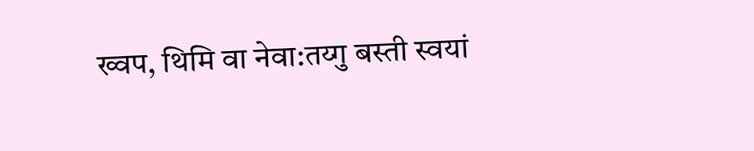ख्वप, थिमि वा नेवा:तय्गु बस्ती स्वयां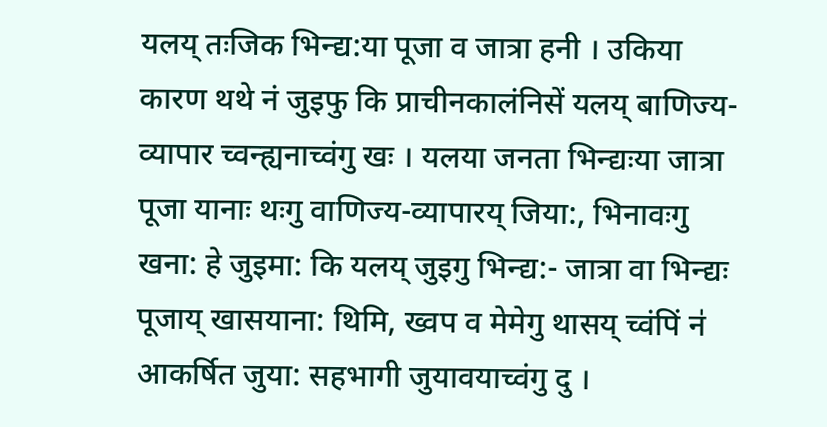यलय् तःजिक भिन्द्य:या पूजा व जात्रा हनी । उकिया कारण थथे नं जुइफु कि प्राचीनकालंनिसें यलय् बाणिज्य-व्यापार च्वन्ह्यनाच्वंगु खः । यलया जनता भिन्द्यःया जात्रा पूजा यानाः थःगु वाणिज्य-व्यापारय् जिया:, भिनावःगु खना: हे जुइमा: कि यलय् जुइगु भिन्द्य:- जात्रा वा भिन्द्यः पूजाय् खासयाना: थिमि, ख्वप व मेमेगु थासय् च्वंपिं न॑ आकर्षित जुया: सहभागी जुयावयाच्वंगु दु ।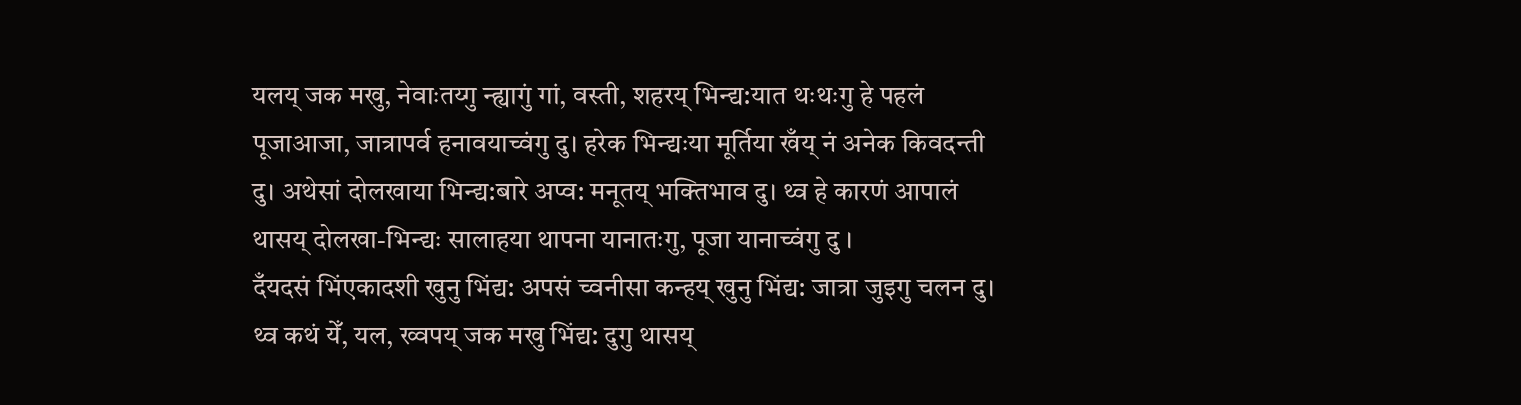यलय् जक मखु, नेवाःतय्गु न्ह्यागुं गां, वस्ती, शहरय् भिन्द्य:यात थःथःगु हे पहलं पूजाआजा, जात्रापर्व हनावयाच्वंगु दु। हरेक भिन्द्यःया मूर्तिया खँय् नं अनेक किवदन्ती दु। अथेसां दोलखाया भिन्द्य:बारे अप्व: मनूतय् भक्तिभाव दु। थ्व हे कारणं आपालं थासय् दोलखा-भिन्द्यः सालाहया थापना यानातःगु, पूजा यानाच्वंगु दु ।
दँयदसं भिंएकादशी खुनु भिंद्य: अपसं च्वनीसा कन्हय् खुनु भिंद्य: जात्रा जुइगु चलन दु। थ्व कथं येँ, यल, ख्वपय् जक मखु भिंद्य: दुगु थासय्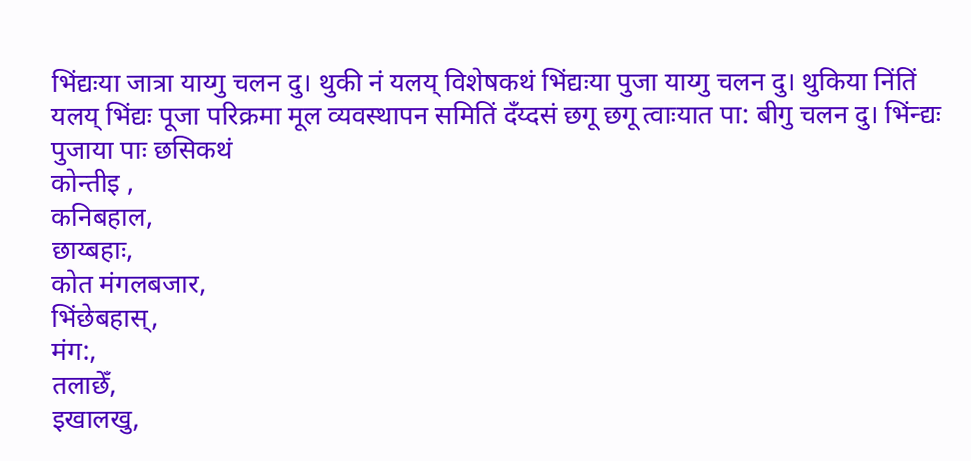भिंद्यःया जात्रा याय्गु चलन दु। थुकी नं यलय् विशेषकथं भिंद्यःया पुजा याय्गु चलन दु। थुकिया निंतिं यलय् भिंद्यः पूजा परिक्रमा मूल व्यवस्थापन समितिं दँय्दसं छगू छगू त्वाःयात पा: बीगु चलन दु। भिंन्द्यः पुजाया पाः छसिकथं
कोन्तीइ ,
कनिबहाल,
छाय्बहाः,
कोत मंगलबजार,
भिंछेबहास्,
मंग:,
तलाछेँ,
इखालखु,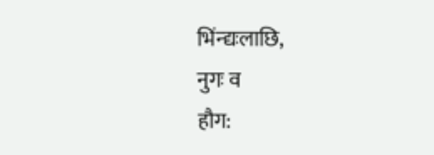भिंन्द्यःलाछि,
नुगः व
हौग: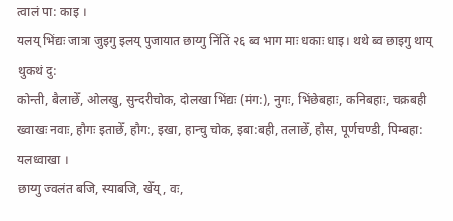त्वालं पा: काइ ।
यलय् भिंद्यः जात्रा जुइगु इलय् पुजायात छाय्गु निंतिं २६ ब्व भाग माः धकाः धाइ। थथे ब्व छाइगु थाय् थुकथं दु:
कोन्ती, बैलाछेँ, ओलखु, सुन्दरीचोक, दोलखा भिंद्यः (मंग:), नुगः, भिंछेबहाः, कनिबहाः, चक्रबही ख्वाखः नवाः, हौगः इताछेँ, हौग:, इखा, हान्चु चोक, इबा:बही, तलाछेँ, हौस, पूर्णचण्डी, पिम्बहा: यलध्वाखा ।
छाय्गु ज्वलंत बजि, स्याबजि, खेँय्, वः,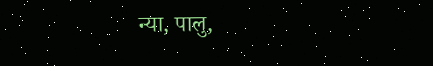न्या, पालु,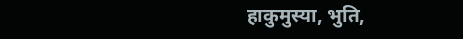हाकुमुस्या, भुति,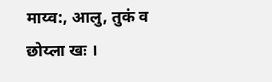माय्व:, आलु, तुकं व छोय्ला खः ।